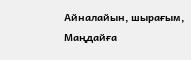Айналайын, шырағым,
Маңдайға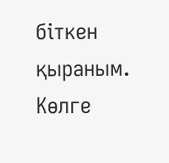біткен қыраным.
Көлге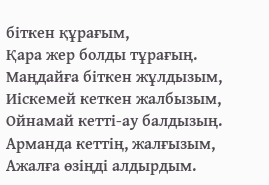біткен құрағым,
Қара жер болды тұрағың.
Маңдайға біткен жұлдызым,
Иіскемей кеткен жалбызым,
Ойнамай кетті-ау балдызың.
Арманда кеттің, жалғызым,
Ажалға өзіңді алдырдым.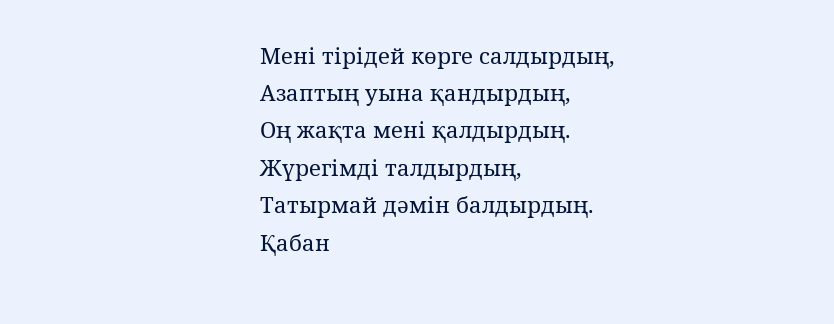Мені тірідей көрге салдырдың,
Азаптың уына қандырдың,
Оң жақта мені қалдырдың.
Жүрегімді талдырдың,
Татырмай дәмін балдырдың.
Қабан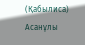(Қабылиса) Асанұлы